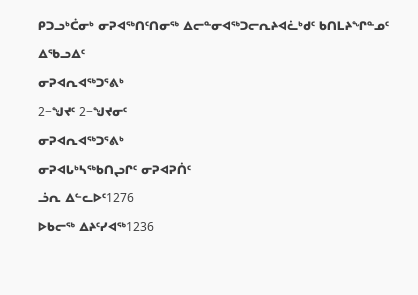ᑭᑐᓗᒃᑖᓂᒃ ᓂᕈᐊᖅᑎᑦᑎᓂᖅ ᐃᓕᓐᓂᐊᖅᑐᓕᕆᔨᐊᓛᒃᑯᑦ ᑲᑎᒪᔨᖏᓐᓄᑦ
ᐃᖃᓗᐃᑦ
ᓂᕈᐊᕆᐊᖅᑐᕐᕕᒃ
2−ᖑᔪᑦ 2−ᖑᔪᓂᑦ
ᓂᕈᐊᕆᐊᖅᑐᕐᕕᒃ
ᓂᕈᐊᒐᒃᓴᖅᑲᑎᖢᒋᑦ ᓂᕈᐊᕈᑏᑦ
ᓘᕆ ᐃᓪᓚᐅᑦ1276
ᐅᑲᓕᖅ ᐃᔨᑦᓯᐊᖅ1236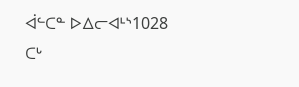ᐋᓪᑕᓐ ᐅᐃᓕᐊᒻᔅ1028
ᑕᒡ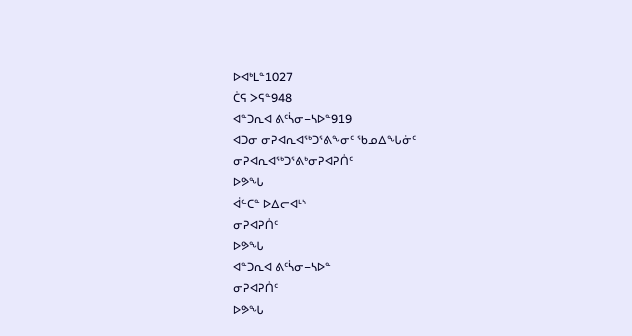ᐅᐊᒃᒪᓐ1027
ᑖᕋ ᐳᕋᓐ948
ᐊᓐᑐᕆᐊ ᕕᑦᓵᓂ−ᓴᐅᓐ919
ᐊᑐᓂ ᓂᕈᐊᕆᐊᖅᑐᕐᕕᖕᓂᑦ ᖃᓄᐃᖓᓃᑦ
ᓂᕈᐊᕆᐊᖅᑐᕐᕕᒃᓂᕈᐊᕈᑏᑦ
ᐅᕗᖓ
ᐋᓪᑕᓐ ᐅᐃᓕᐊᒻᔅ
ᓂᕈᐊᕈᑏᑦ
ᐅᕗᖓ
ᐊᓐᑐᕆᐊ ᕕᑦᓵᓂ−ᓴᐅᓐ
ᓂᕈᐊᕈᑏᑦ
ᐅᕗᖓ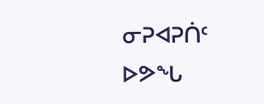ᓂᕈᐊᕈᑏᑦ
ᐅᕗᖓ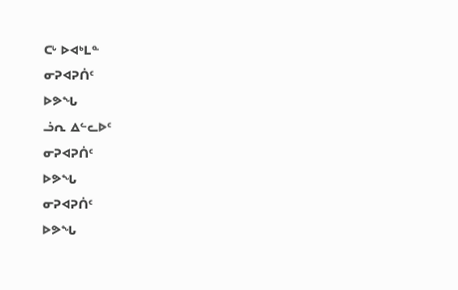ᑕᒡ ᐅᐊᒃᒪᓐ
ᓂᕈᐊᕈᑏᑦ
ᐅᕗᖓ
ᓘᕆ ᐃᓪᓚᐅᑦ
ᓂᕈᐊᕈᑏᑦ
ᐅᕗᖓ
ᓂᕈᐊᕈᑏᑦ
ᐅᕗᖓ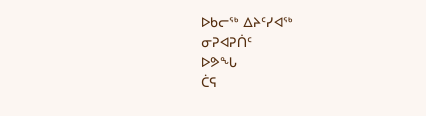ᐅᑲᓕᖅ ᐃᔨᑦᓯᐊᖅ
ᓂᕈᐊᕈᑏᑦ
ᐅᕗᖓ
ᑖᕋ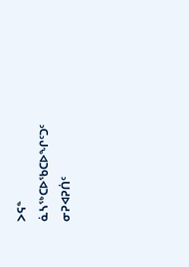ᐳᕋᓐ
ᓈᓴᖅᑕᐅᖃᑕᐅᖏᑦᑐᑦ
ᓂᕈᐊᕈᑏᑦ